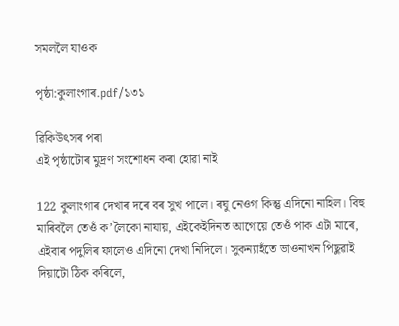সমললৈ যাওক

পৃষ্ঠা:কুলাংগাৰ.pdf/১৩১

ৱিকিউৎসৰ পৰা
এই পৃষ্ঠাটোৰ মুদ্ৰণ সংশোধন কৰা হোৱা নাই

122 কুলাংগাৰ দেখাৰ দৰে বৰ সুখ পালে। ৰঘু নেওগ কিন্তু এদিনো নাহিল। বিহু মাৰিবলৈ তেওঁ ক’লৈকো নাযায়, এইকেইদিনত আগেয়ে তেওঁ পাক এটা মাৰে, এইবাৰ পদুলিৰ ফালেও এদিনো দেখা নিদিলে। সুকন্যাহঁতে ভাওনাখন পিছুৱাই দিয়াটো ঠিক কৰিলে,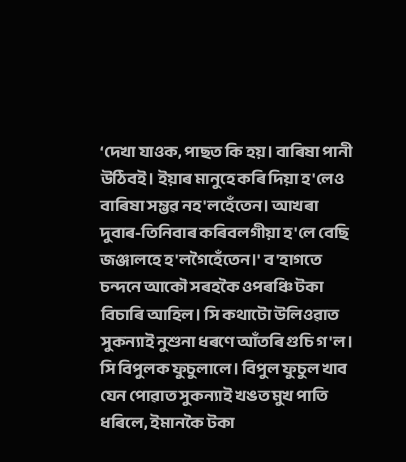‘দেখা যাওক, পাছত কি হয়। বাৰিষা পানী উঠিবই। ইয়াৰ মানুহে কৰি দিয়া হ'লেও বাৰিষা সম্ভৱ নহ'লহেঁতেন। আখৰা দুবাৰ-তিনিবাৰ কৰিবলগীয়া হ'লে বেছি জঞ্জালহে হ'লগৈহেঁতেন।' ব'হাগতে চন্দনে আকৌ সৰহকৈ ওপৰঞ্চি টকা বিচাৰি আহিল। সি কথাটো উলিওৱাত সুকন্যাই নুশুনা ধৰণে আঁতৰি গুচি গ'ল। সি বিপুলক ফুচুলালে। বিপুল ফুচুল খাব যেন পোৱাত সুকন্যাই খঙত মুখ পাতি ধৰিলে, ইমানকৈ টকা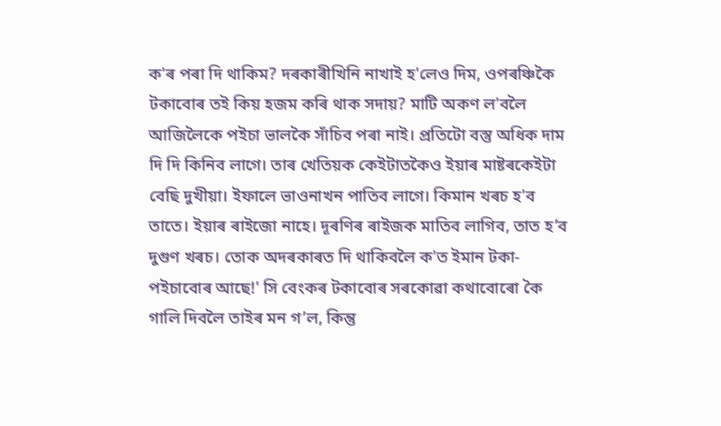ক'ৰ পৰা দি থাকিম? দৰকাৰীখিনি নাখাই হ'লেও দিম, ওপৰঞ্চিকৈ টকাবোৰ তই কিয় হজম কৰি থাক সদায়? মাটি অকণ ল'বলৈ আজিলৈকে পইচা ভালকৈ সাঁচিব পৰা নাই। প্ৰতিটো বস্তু অধিক দাম দি দি কিনিব লাগে। তাৰ খেতিয়ক কেইটাতকৈও ইয়াৰ মাষ্টৰকেইটা বেছি দুখীয়া। ইফালে ভাওনাখন পাতিব লাগে। কিমান খৰচ হ'ব তাতে। ইয়াৰ ৰাইজো নাহে। দূৰণিৰ ৰাইজক মাতিব লাগিব, তাত হ’ব দুগুণ খৰচ। তোক অদৰকাৰত দি থাকিবলৈ ক'ত ইমান টকা- পইচাবোৰ আছে!' সি বেংকৰ টকাবোৰ সৰকোৱা কথাবোৰো কৈ গালি দিবলৈ তাইৰ মন গ’ল, কিন্তু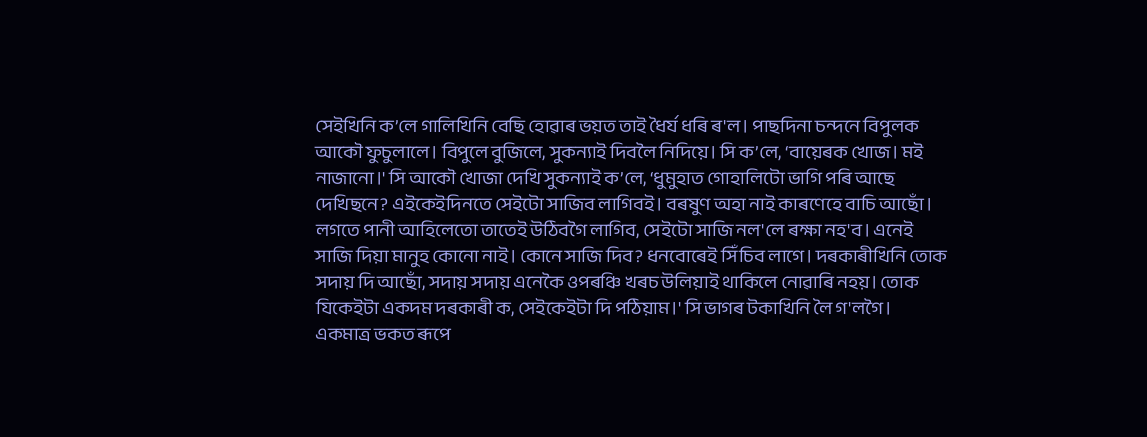সেইখিনি ক’লে গালিখিনি বেছি হোৱাৰ ভয়ত তাই ধৈৰ্য ধৰি ৰ'ল। পাছদিনা চন্দনে বিপুলক আকৌ ফুচুলালে। বিপুলে বুজিলে, সুকন্যাই দিবলৈ নিদিয়ে। সি ক’লে, ‘বায়েৰক খোজ। ম‍ই নাজানো।' সি আকৌ খোজা দেখি সুকন্যাই ক’লে, ‘ধুমুহাত গোহালিটো ভাগি পৰি আছে দেখিছনে? এইকেইদিনতে সেইটো সাজিব লাগিবই। বৰষুণ অহা নাই কাৰণেহে বাচি আছোঁ। লগতে পানী আহিলেতো তাতেই উঠিবগৈ লাগিব, সেইটো সাজি নল'লে ৰক্ষা নহ'ব। এনেই সাজি দিয়া মানুহ কোনো নাই। কোনে সাজি দিব? ধনবোৰেই সিঁচিব লাগে। দৰকাৰীখিনি তোক সদায় দি আছোঁ, সদায় সদায় এনেকৈ ওপৰঞ্চি খৰচ উলিয়াই থাকিলে নোৱাৰি নহয়। তোক যিকেইটা একদম দৰকাৰী ক, সেইকেইটা দি পঠিয়াম।' সি ভাগৰ টকাখিনি লৈ গ'লগৈ। একমাত্ৰ ভকত ৰূপে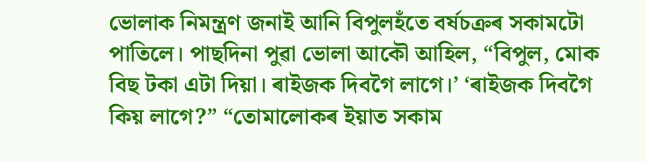ভোলাক নিমন্ত্ৰণ জনাই আনি বিপুলহঁতে বৰ্ষচক্ৰৰ সকামটো পাতিলে। পাছদিনা পুৱা ভোলা আকৌ আহিল, “বিপুল, মোক বিছ টকা এটা দিয়া। ৰাইজক দিবগৈ লাগে।’ ‘ৰাইজক দিবগৈ কিয় লাগে?” “তোমালোকৰ ইয়াত সকাম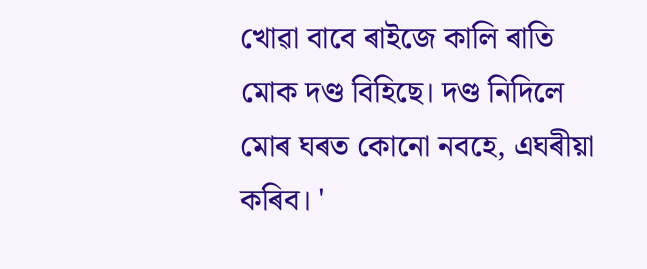খোৱা বাবে ৰাইজে কালি ৰাতি মোক দণ্ড বিহিছে। দণ্ড নিদিলে মোৰ ঘৰত কোনো নবহে, এঘৰীয়া কৰিব। '